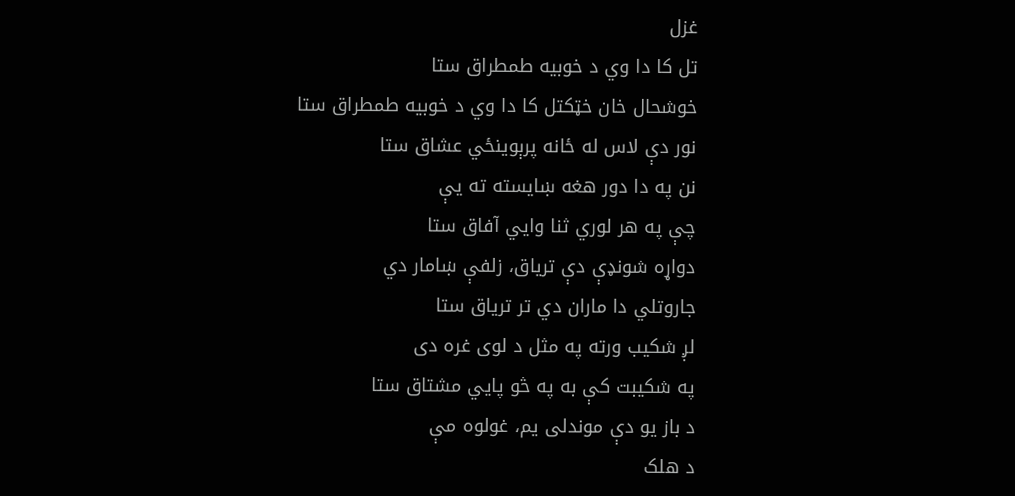غزل
تل کا دا وي د خوبيه طمطراق ستا
خوشحال خان خټکتل کا دا وي د خوبيه طمطراق ستا
نور دې لاس له ځانه پرېوينځي عشاق ستا
نن په دا دور هغه ښايسته ته يې
چې په هر لوري ثنا وايي آفاق ستا
دواړه شونډې دې ترياق، زلفې ښامار دي
جاروتلي دا ماران دي تر ترياق ستا
لږ شکيب ورته په مثل د لوی غره دی
په شکيبت کې به په څو پايي مشتاق ستا
د باز يو دې موندلی يم، غولوه مې
د هلک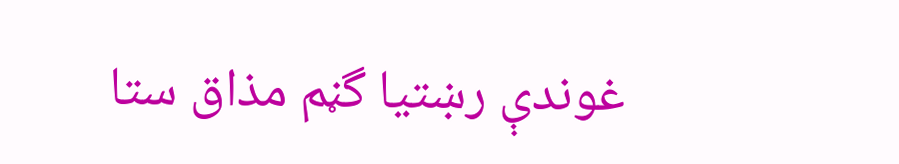غوندې رښتيا گڼم مذاق ستا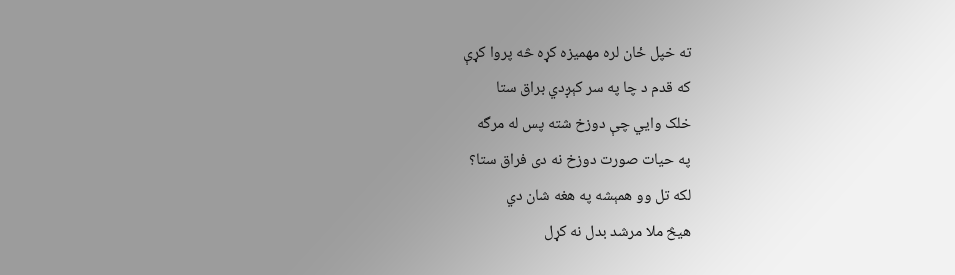ته خپل ځان لره مهميزه کړه څه پروا کړې
که قدم د چا په سر کېږدي براق ستا
خلک وايي چې دوزخ شته پس له مرگه
په حيات صورت دوزخ نه دی فراق ستا؟
لکه تل وو همېشه په هغه شان دي
هيڅ ملا مرشد بدل نه کړل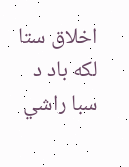اخلاق ستا
لکه باد د سبا راشي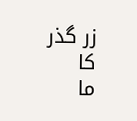زر گذر کا
ما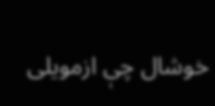خوشال چې ازمويلی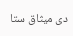دی ميثاق ستا